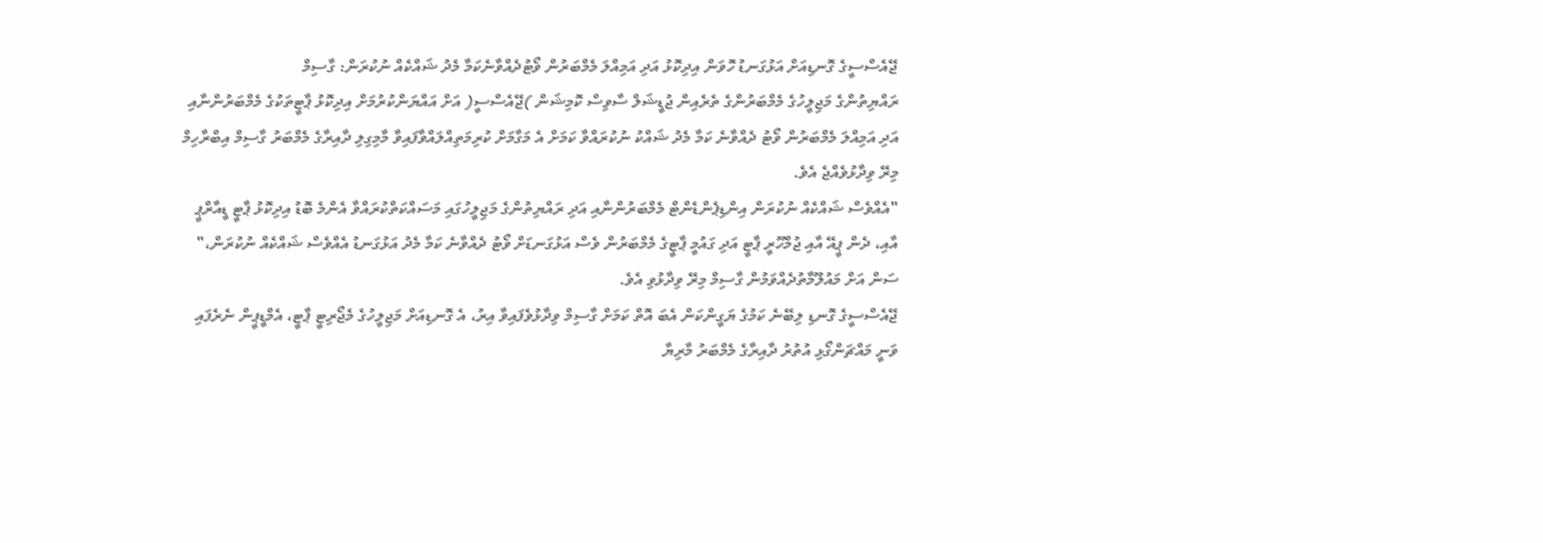ޖޭއެސްސީގެ ގޮނޑިއަށް އަޅުގަނޑު ހޮވަން އިދިކޮޅު އަދި އަމިއްލަ މެމްބަރުން ވޯޓުދެއްވާނެކަމާ މެދު ޝައްކެއް ނުކުރަން: ގާސިމް
ރައްޔިތުންގެ މަޖިލީހުގެ މެމްބަރުންގެ ތެރެއިން ޖުޑީޝަލް ސާވިސް ކޮމިޝަން )ޖޭއެސްސީ( އަށް އައްޔަންކުރުމަށް އިދިކޮޅު ޕާޓީތަކުގެ މެމްބަރުންނާއި އަދި އަމިއްލަ މެމްބަރުން ވޯޓު ދެއްވާނެ ކަމާ މެދު ޝައްކު ނުކުރައްވާ ކަމަށް އެ މަގާމަށް ކުރިމަތިއްލައްވާފައިވާ މާމިގިލި ދާއިރާގެ މެމްބަރު ގާސިމް އިބްރާހިމް މިރޭ ވިދާޅުވެއްޖެ އެވެ.
"އެއްވެސް ޝައްކެއް ނުކުރަން އިންޑިޕެންޑެންޓް މެމްބަރުންނާއި އަދި ރައްޔިތުންގެ މަޖިލީހުގައި މަސައްކަތްކުރައްވާ އެންމެ ބޮޑު އިދިކޮޅު ޕާޓީ ޑީއާރްޕީ އާއި، ދެން ޕީއޭ އާއި ޖުމްހޫރީ ޕާޓީ އަދި ގައުމީ ޕާޓީގެ މެމްބަރުން ވެސް އަޅުގަނޑަށް ވޯޓު ދެއްވާނެ ކަމާ މެދު އަޅުގަނޑު އެއްވެސް ޝައްކެއް ނުކުރަން،" ސަން އަށް މައުލޫމާތުދެއްވަމުން ގާސިމް މިރޭ ވިދާޅުވި އެވެ.
ޖޭއެސްސީގެ ގޮނޑި ލިބޭނެ ކަމުގެ ޔަގީންކަން އެބަ އޮތް ކަމަށް ގާސިމް ވިދާޅުވެފައިވާ އިރު، އެ ގޮނޑިއަށް މަޖިލީހުގެ މެޖޯރިޓީ ޕާޓީ، އެމްޑީޕީން ނެރެފައި ވަނީ މައްޗަންގޯޅި އުތުރު ދާއިރާގެ މެމްބަރު މާރިޔާ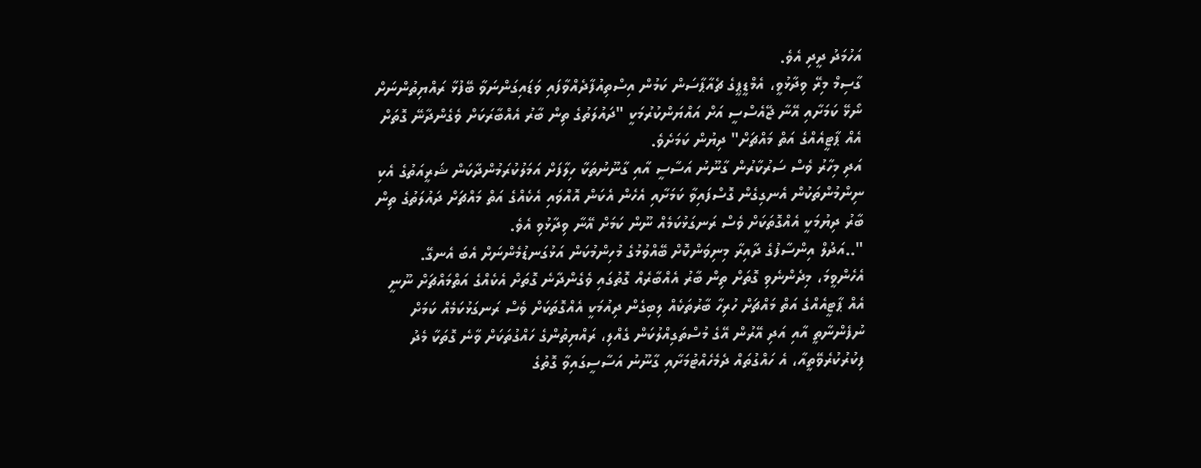އަހުމަދު ދީދި އެވެ.
ގާސިމް މިރޭ ވިދާޅުވީ، އެމްޑީޕީގެ ޗެއާޕާސަން ކަމުން އިސްތިއުފާދެއްވާފައި ވަޑައިގަންނަވާ ބޭފުޅާ ރައްޔިތުންނަށް ނޯޅޭ ކަމަށާއި އޭނާ ޖޭއެސްސީ އަށް އައްޔަންކުރުމަކީ "ދައުލަތުގެ ތިން ބާރު އެއްބާރަކަށް ވެގެންދާނޭ ގޮތަށް އެއް ޕާޓީއެއްގެ އަތް މައްޗަށް" ދިޔުން ކަމަށެވެ.
އަދި މިހާރު ވެސް ސަރުކާރުން ގާނޫނު އަސާސީ އާއި ގާނޫނުތަކާ ހިލާފަށް އަމަލުކުރަމުންދާކަން ޝަރީއަތުގެ އެކި ނިންމުންތަކުން އެނގިގެން ގޮސްފައިވާ ކަމަށާއި އެހެން އެކަން އޮއްވައި އެކެއްގެ އަތް މައްޗަށް ދައުލަތުގެ ތިން ބާރު ދިޔުމަކީ އެއްގޮތަކަށް ވެސް ރަނގަޅުކަމެއް ނޫން ކަމަށް އޭނާ ވިދާޅުވި އެވެ.
"..އަދުލް އިންސާފުގެ ދާއިރާ މިނިވަންކޮށް ބޭއްވުމުގެ މުހިންމުކަން އަޅުގަނޑުމެންނަށް އެބަ އެނގޭ. އެހެންވީމަ، މިދެންނެވި ގޮތަށް ތިން ބާރު އެއްބާރެއް ގޮތުގައި ވެގެންދާނެ ގޮތަށް އެކެއްގެ އަތްމައްޗަށް ނޫނީ އެއް ޕާޓީއެއްގެ އަތް މައްޗަށް ހުރިހާ ބާރުތަކެއް ލިބިގެން ދިއުމަކީ އެއްގޮތަކަށް ވެސް ރަނގަޅުކަމެއް ކަމަށް ނުފެންނާތީ އާއި އަދި އޭރުން އޭގެ މުސްތަގިއްލުކަން ގެއްލި، ރައްޔިތުންގެ ހައްގުތަކަށް ވާނެ ގޮތަކާ މެދު ފިކުރުކުރެވޭތީއާ، އެ ހައްގުތައް ދެމެހެއްޓުމަށާއި ގާނޫނު އަސާސީގައިވާ ގޮތުގެ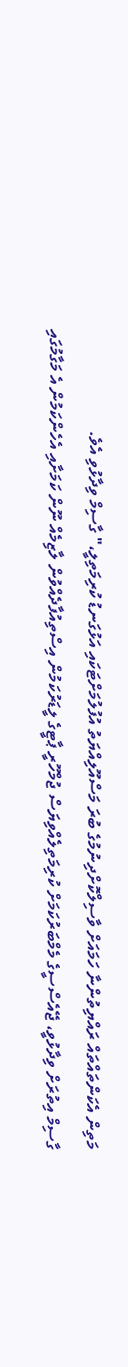މަތިން އެކަންތައްތައް ރައްޔިތުންނާ ހަމައަށް ވާސިލްކޮށްދިނުމުގެ ބުރަ މަސްއޫލިއްޔަތު އުފުލުމަށްޓަކައި އަޅުގަނޑު ކުރިމަތިލީ،" ގާސިމް ވިދާޅުވި އެވެ.
ގާސިމް އިތުރަށް ވިދާޅުވީ، ޖޭއެސްސީގެ މެމްބަރުކަމަށް ކުރިމަތިލެއްވިޔަސް ޖުމްހޫރީ ޕާޓީގެ ލީޑަރުކަމުން އިސްތިއުފާދެއްވުން ލާޒިމެއް ނޫން ކަމަށާއި އެހެންކަމުން އެ މަގާމުގައި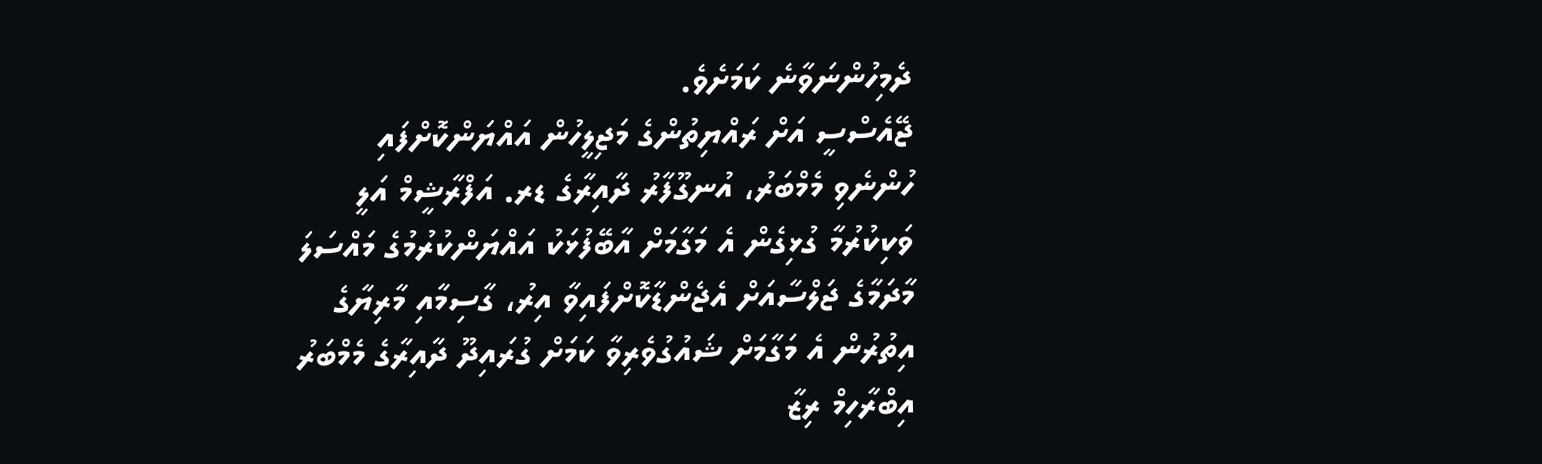ދެމިހުންނަވާނެ ކަމަށެވެ.
ޖޭއެސްސީ އަށް ރައްޔިތުންގެ މަޖިލީހުން އައްޔަންކޮށްފައި ހުންނެވި މެމްބަރު، އުނގޫފާރު ދާއިރާގެ ޑރ. އަފްރާޝީމް އަލީ ވަކިކުރުމާ ގުޅިގެން އެ މަގާމަށް އާބޭފުޅަކު އައްޔަންކުރުމުގެ މައްސަލަ މާދަމާގެ ޖަލްސާއަށް އެޖެންޑާކޮށްފައިވާ އިރު، ގާސިމާއި މާރިޔާގެ އިތުރުން އެ މަގާމަށް ޝައުގުވެރިވާ ކަމަށް ގުރައިދޫ ދާއިރާގެ މެމްބަރު އިބްރާހިމް ރިޒާ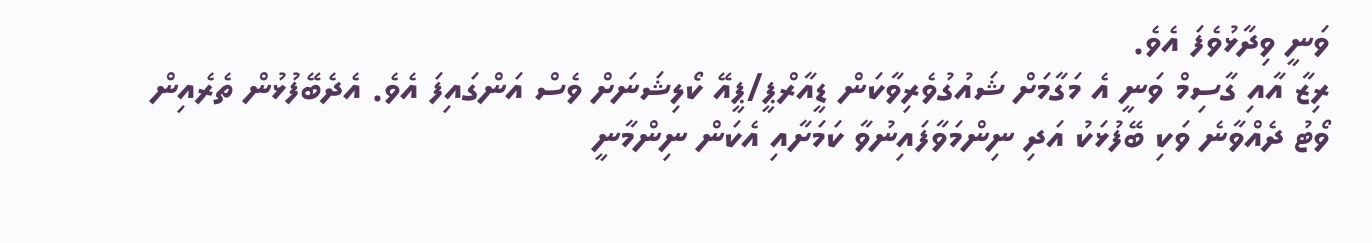ވަނީ ވިދާޅުވެފަ އެވެ.
ރިޒާ އާއި ގާސިމް ވަނީ އެ މަގާމަށް ޝައުގުވެރިވާކަން ޑީއާރްޕީ/ޕީއޭ ކޯލިޝަނަށް ވެސް އަންގައިފަ އެވެ. އެދެބޭފުޅުން ތެރެއިން ވޯޓު ދެއްވާނެ ވަކި ބޭފުޅަކު އަދި ނިންމަވާފައިނުވާ ކަމަށާއި އެކަން ނިންމާނީ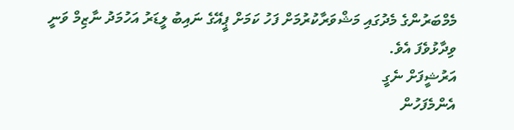މެމްބަރުންގެ މެދުގައި މަޝްވަރާކުރުމަށް ފަހު ކަމަށް ޕީއޭގެ ނައިބު ލީޑަރު އަހުމަދު ނާޒިމް ވަނީ ވިދާޅުވެފަ އެވެ.
އަރުޝީފަށް ނެގީ
އެންމެފަހުން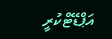އަޕްޑޭޓްކުރީ